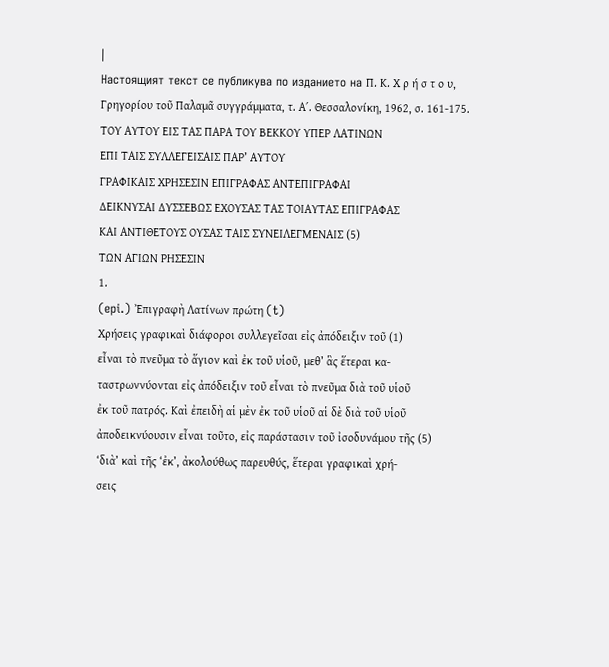|
Настоящият текст се публикува по изданието на Π. Κ. Χ ρ ή σ τ ο υ,
Γρηγορίου τοῦ Παλαμᾶ συγγράμματα, τ. Α΄. Θεσσαλονίκη, 1962, σ. 161‐175.
ΤΟΥ ΑΥΤΟΥ ΕΙΣ ΤΑΣ ΠΑΡΑ ΤΟΥ ΒΕΚΚΟΥ ΥΠΕΡ ΛΑΤΙΝΩΝ
ΕΠΙ ΤΑΙΣ ΣΥΛΛΕΓΕΙΣΑΙΣ ΠΑΡ’ ΑΥΤΟΥ
ΓΡΑΦΙΚΑΙΣ ΧΡΗΣΕΣΙΝ ΕΠΙΓΡΑΦΑΣ ΑΝΤΕΠΙΓΡΑΦΑΙ
ΔΕΙΚΝΥΣΑΙ ΔΥΣΣΕΒΩΣ ΕΧΟΥΣΑΣ ΤΑΣ ΤΟΙΑΥΤΑΣ ΕΠΙΓΡΑΦΑΣ
ΚΑΙ ΑΝΤΙΘΕΤΟΥΣ ΟΥΣΑΣ ΤΑΙΣ ΣΥΝΕΙΛΕΓΜΕΝΑΙΣ (5)
ΤΩΝ ΑΓΙΩΝ ΡΗΣΕΣΙΝ
1.
(epi.) Ἐπιγραφὴ Λατίνων πρώτη (t)
Χρήσεις γραφικαὶ διάφοροι συλλεγεῖσαι εἰς ἀπόδειξιν τοῦ (1)
εἶναι τὸ πνεῦμα τὸ ἅγιον καὶ ἐκ τοῦ υἱοῦ, μεθ’ ἃς ἕτεραι κα-
ταστρωννύονται εἰς ἀπόδειξιν τοῦ εἶναι τὸ πνεῦμα διὰ τοῦ υἱοῦ
ἐκ τοῦ πατρός. Καὶ ἐπειδὴ αἱ μὲν ἐκ τοῦ υἱοῦ αἱ δὲ διὰ τοῦ υἱοῦ
ἀποδεικνύουσιν εἶναι τοῦτο, εἰς παράστασιν τοῦ ἰσοδυνάμου τῆς (5)
‘διὰ’ καὶ τῆς ‘ἐκ’, ἀκολούθως παρευθύς, ἕτεραι γραφικαὶ χρή-
σεις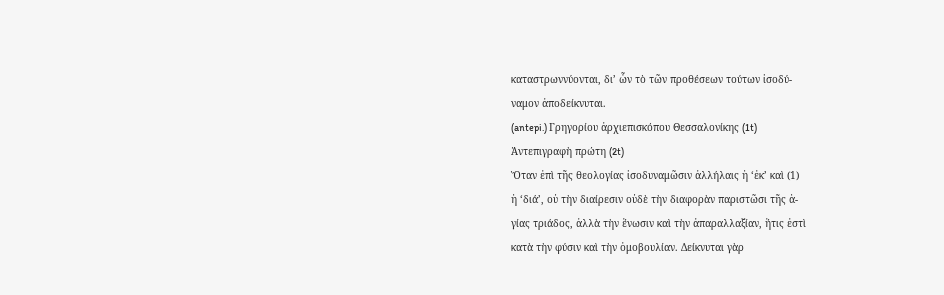καταστρωννύονται, δι’ ὧν τὸ τῶν προθέσεων τούτων ἰσοδύ-
ναμον ἀποδείκνυται.
(antepi.) Γρηγορίου ἀρχιεπισκόπου Θεσσαλονίκης (1t)
Ἀντεπιγραφὴ πρώτη (2t)
Ὅταν ἐπὶ τῆς θεολογίας ἰσοδυναμῶσιν ἀλλήλαις ἡ ‘ἐκ’ καὶ (1)
ἡ ‘διά’, οὐ τὴν διαίρεσιν οὐδὲ τὴν διαφορὰν παριστῶσι τῆς ἁ-
γίας τριάδος, ἀλλὰ τὴν ἕνωσιν καὶ τὴν ἀπαραλλαξίαν, ἥτις ἐστὶ
κατὰ τὴν φύσιν καὶ τὴν ὁμοβουλίαν. Δείκνυται γὰρ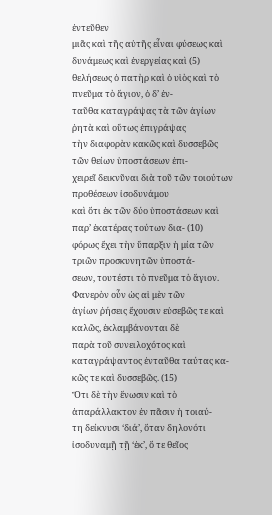ἐντεῦθεν
μιᾶς καὶ τῆς αὐτῆς εἶναι φύσεως καὶ δυνάμεως καὶ ἐνεργείας καὶ (5)
θελήσεως ὁ πατὴρ καὶ ὁ υἱὸς καὶ τὸ πνεῦμα τὸ ἅγιον, ὁ δ’ ἐν-
ταῦθα καταγράψας τὰ τῶν ἁγίων ῥητὰ καὶ οὕτως ἐπιγράψας
τὴν διαφορὰν κακῶς καὶ δυσσεβῶς τῶν θείων ὑποστάσεων ἐπι-
χειρεῖ δεικνῦναι διὰ τοῦ τῶν τοιούτων προθέσεων ἰσοδυνάμου
καὶ ὅτι ἐκ τῶν δύο ὑποστάσεων καὶ παρ’ ἑκατέρας τούτων δια- (10)
φόρως ἔχει τὴν ὕπαρξιν ἡ μία τῶν τριῶν προσκυνητῶν ὑποστά-
σεων, τουτέστι τὸ πνεῦμα τὸ ἅγιον. Φανερὸν οὖν ὡς αἱ μὲν τῶν
ἁγίων ῥήσεις ἔχουσιν εὐσεβῶς τε καὶ καλῶς, ἐκλαμβάνονται δὲ
παρὰ τοῦ συνειλοχότος καὶ καταγράψαντος ἐνταῦθα ταύτας κα-
κῶς τε καὶ δυσσεβῶς. (15)
Ὅτι δὲ τὴν ἕνωσιν καὶ τὸ ἀπαράλλακτον ἐν πᾶσιν ἡ τοιαύ-
τη δείκνυσι ‘διά’, ὅταν δηλονότι ἰσοδυναμῇ τῇ ‘ἐκ’, ὅ τε θεῖος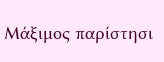Μάξιμος παρίστησι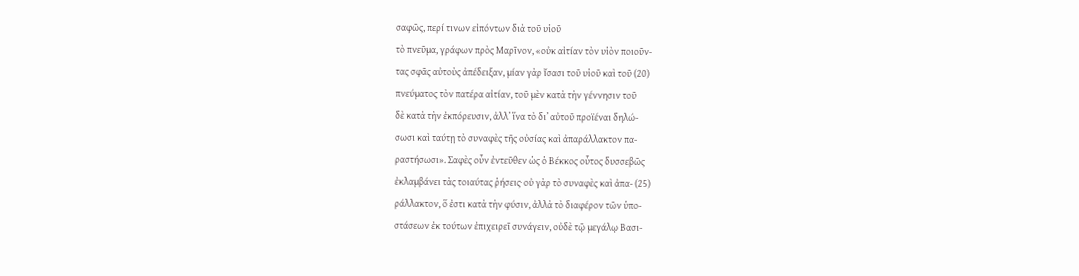σαφῶς, περί τινων εἰπόντων διὰ τοῦ υἱοῦ
τὸ πνεῦμα, γράφων πρὸς Μαρῖνον, «οὐκ αἰτίαν τὸν υἱὸν ποιοῦν-
τας σφᾶς αὐτοὺς ἀπέδειξαν, μίαν γὰρ ἴσασι τοῦ υἱοῦ καὶ τοῦ (20)
πνεύματος τὸν πατέρα αἰτίαν, τοῦ μὲν κατὰ τὴν γέννησιν τοῦ
δὲ κατὰ τὴν ἐκπόρευσιν, ἀλλ’ ἵνα τὸ δι’ αὐτοῦ προϊέναι δηλώ-
σωσι καὶ ταύτῃ τὸ συναφὲς τῆς οὐσίας καὶ ἀπαράλλακτον πα-
ραστήσωσι». Σαφὲς οὖν ἐντεῦθεν ὡς ὁ Βέκκος οὗτος δυσσεβῶς
ἐκλαμβάνει τὰς τοιαύτας ῥήσεις· οὐ γὰρ τὸ συναφὲς καὶ ἀπα- (25)
ράλλακτον, ὅ ἐστι κατὰ τὴν φύσιν, ἀλλὰ τὸ διαφέρον τῶν ὑπο-
στάσεων ἐκ τούτων ἐπιχειρεῖ συνάγειν, οὐδὲ τῷ μεγάλῳ Βασι-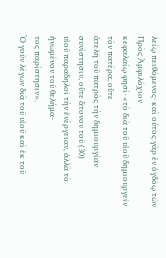λείῳ πειθόμενος· καὶ οὗτος γὰρ ἐν ὀγδόῳ τῶν Πρὸς Ἀμφιλόχιον
κεφαλαίῳ φησί· «τὸ διὰ τοῦ υἱοῦ δημιουργεῖν τὸν πατέρα, οὔτε
ἀτελῆ τοῦ πατρὸς τὴν δημιουργίαν συνίστησιν, οὔτε ἄτονον τοῦ (30)
υἱοῦ παραδηλοῖ τὴν ἐνέργειαν, ἀλλὰ τὸ ἡνωμένον τοῦ θελήμα-
τος παρίστησιν».
Ὁ γοῦν λέγων διὰ τοῦ υἱοῦ καὶ ἐκ τοῦ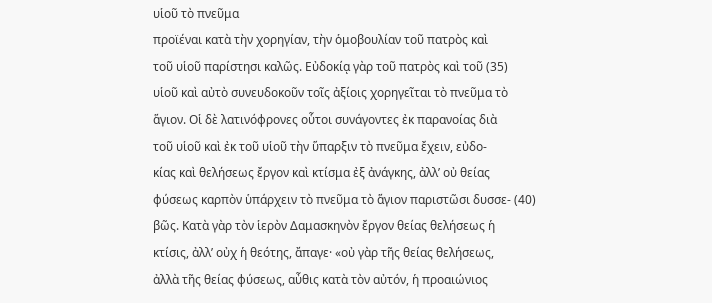υἱοῦ τὸ πνεῦμα
προϊέναι κατὰ τὴν χορηγίαν, τὴν ὁμοβουλίαν τοῦ πατρὸς καὶ
τοῦ υἱοῦ παρίστησι καλῶς. Εὐδοκίᾳ γὰρ τοῦ πατρὸς καὶ τοῦ (35)
υἱοῦ καὶ αὐτὸ συνευδοκοῦν τοῖς ἀξίοις χορηγεῖται τὸ πνεῦμα τὸ
ἅγιον. Οἱ δὲ λατινόφρονες οὗτοι συνάγοντες ἐκ παρανοίας διὰ
τοῦ υἱοῦ καὶ ἐκ τοῦ υἱοῦ τὴν ὕπαρξιν τὸ πνεῦμα ἔχειν, εὐδο-
κίας καὶ θελήσεως ἔργον καὶ κτίσμα ἐξ ἀνάγκης, ἀλλ’ οὐ θείας
φύσεως καρπὸν ὑπάρχειν τὸ πνεῦμα τὸ ἅγιον παριστῶσι δυσσε- (40)
βῶς. Κατὰ γὰρ τὸν ἱερὸν Δαμασκηνὸν ἔργον θείας θελήσεως ἡ
κτίσις, ἀλλ’ οὐχ ἡ θεότης, ἄπαγε· «οὐ γὰρ τῆς θείας θελήσεως,
ἀλλὰ τῆς θείας φύσεως, αὖθις κατὰ τὸν αὐτόν, ἡ προαιώνιος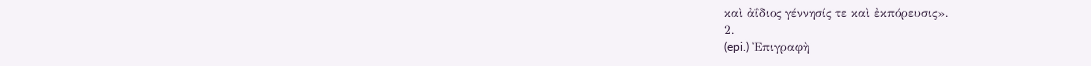καὶ ἀΐδιος γέννησίς τε καὶ ἐκπόρευσις».
2.
(epi.) Ἐπιγραφὴ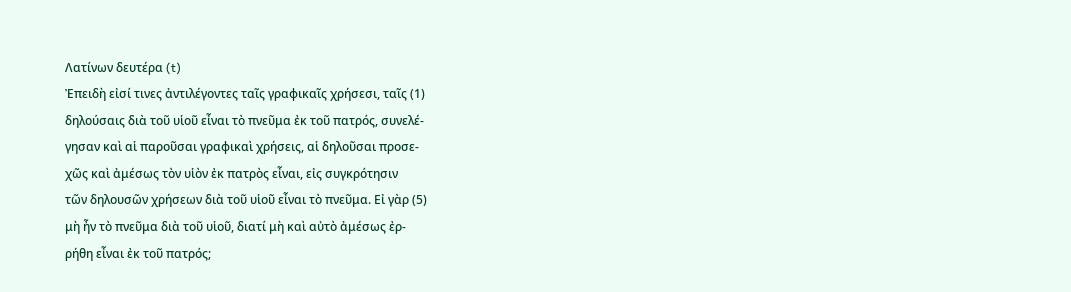Λατίνων δευτέρα (t)
Ἐπειδὴ εἰσί τινες ἀντιλέγοντες ταῖς γραφικαῖς χρήσεσι, ταῖς (1)
δηλούσαις διὰ τοῦ υἱοῦ εἶναι τὸ πνεῦμα ἐκ τοῦ πατρός, συνελέ-
γησαν καὶ αἱ παροῦσαι γραφικαὶ χρήσεις, αἱ δηλοῦσαι προσε-
χῶς καὶ ἀμέσως τὸν υἱὸν ἐκ πατρὸς εἶναι, εἰς συγκρότησιν
τῶν δηλουσῶν χρήσεων διὰ τοῦ υἱοῦ εἶναι τὸ πνεῦμα. Εἰ γὰρ (5)
μὴ ἦν τὸ πνεῦμα διὰ τοῦ υἱοῦ, διατί μὴ καὶ αὐτὸ ἀμέσως ἐρ-
ρήθη εἶναι ἐκ τοῦ πατρός;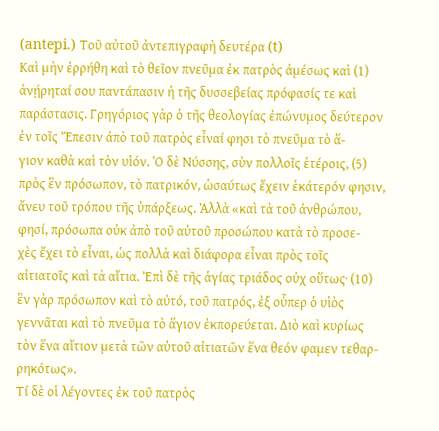(antepi.) Τοῦ αὐτοῦ ἀντεπιγραφὴ δευτέρα (t)
Καὶ μὴν ἐρρήθη καὶ τὸ θεῖον πνεῦμα ἐκ πατρὸς ἀμέσως καὶ (1)
ἀνῄρηταί σου παντάπασιν ἡ τῆς δυσσεβείας πρόφασίς τε καὶ
παράστασις. Γρηγόριος γὰρ ὁ τῆς θεολογίας ἐπώνυμος δεύτερον
ἐν τοῖς Ἔπεσιν ἀπὸ τοῦ πατρὸς εἶναί φησι τὸ πνεῦμα τὸ ἅ-
γιον καθὰ καὶ τὸν υἱόν. Ὁ δὲ Νύσσης, σὺν πολλοῖς ἑτέροις, (5)
πρὸς ἓν πρόσωπον, τὸ πατρικόν, ὡσαύτως ἔχειν ἑκάτερόν φησιν,
ἄνευ τοῦ τρόπου τῆς ὑπάρξεως. Ἀλλὰ «καὶ τὰ τοῦ ἀνθρώπου,
φησί, πρόσωπα οὐκ ἀπὸ τοῦ αὐτοῦ προσώπου κατὰ τὸ προσε-
χὲς ἔχει τὸ εἶναι, ὡς πολλὰ καὶ διάφορα εἶναι πρὸς τοῖς
αἰτιατοῖς καὶ τὰ αἴτια. Ἐπὶ δὲ τῆς ἁγίας τριάδος οὐχ οὕτως· (10)
ἓν γὰρ πρόσωπον καὶ τὸ αὐτό, τοῦ πατρός, ἐξ οὗπερ ὁ υἱὸς
γεννᾶται καὶ τὸ πνεῦμα τὸ ἅγιον ἐκπορεύεται. Διὸ καὶ κυρίως
τὸν ἕνα αἴτιον μετὰ τῶν αὑτοῦ αἰτιατῶν ἕνα θεόν φαμεν τεθαρ-
ρηκότως».
Τί δὲ οἱ λέγοντες ἐκ τοῦ πατρὸς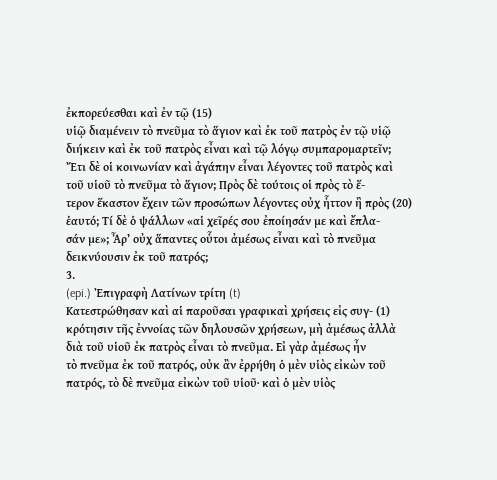ἐκπορεύεσθαι καὶ ἐν τῷ (15)
υἱῷ διαμένειν τὸ πνεῦμα τὸ ἅγιον καὶ ἐκ τοῦ πατρὸς ἐν τῷ υἱῷ
διήκειν καὶ ἐκ τοῦ πατρὸς εἶναι καὶ τῷ λόγῳ συμπαρομαρτεῖν;
Ἔτι δὲ οἱ κοινωνίαν καὶ ἀγάπην εἶναι λέγοντες τοῦ πατρὸς καὶ
τοῦ υἱοῦ τὸ πνεῦμα τὸ ἅγιον; Πρὸς δὲ τούτοις οἱ πρὸς τὸ ἕ-
τερον ἕκαστον ἔχειν τῶν προσώπων λέγοντες οὐχ ἧττον ἢ πρὸς (20)
ἑαυτό; Τί δὲ ὁ ψάλλων «αἱ χεῖρές σου ἐποίησάν με καὶ ἔπλα-
σάν με»; Ἆρ’ οὐχ ἅπαντες οὗτοι ἀμέσως εἶναι καὶ τὸ πνεῦμα
δεικνύουσιν ἐκ τοῦ πατρός;
3.
(epi.) Ἐπιγραφὴ Λατίνων τρίτη (t)
Κατεστρώθησαν καὶ αἱ παροῦσαι γραφικαὶ χρήσεις εἰς συγ- (1)
κρότησιν τῆς ἐννοίας τῶν δηλουσῶν χρήσεων, μὴ ἀμέσως ἀλλὰ
διὰ τοῦ υἱοῦ ἐκ πατρὸς εἶναι τὸ πνεῦμα. Εἰ γὰρ ἀμέσως ἦν
τὸ πνεῦμα ἐκ τοῦ πατρός, οὐκ ἂν ἐρρήθη ὁ μὲν υἱὸς εἰκὼν τοῦ
πατρός, τὸ δὲ πνεῦμα εἰκὼν τοῦ υἱοῦ· καὶ ὁ μὲν υἱὸς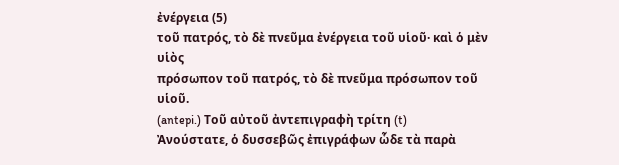ἐνέργεια (5)
τοῦ πατρός, τὸ δὲ πνεῦμα ἐνέργεια τοῦ υἱοῦ· καὶ ὁ μὲν υἱὸς
πρόσωπον τοῦ πατρός, τὸ δὲ πνεῦμα πρόσωπον τοῦ υἱοῦ.
(antepi.) Τοῦ αὐτοῦ ἀντεπιγραφὴ τρίτη (t)
Ἀνούστατε, ὁ δυσσεβῶς ἐπιγράφων ὧδε τὰ παρὰ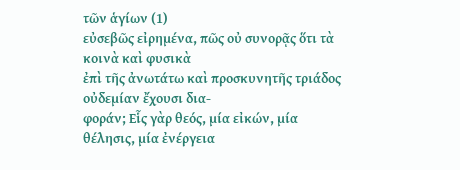τῶν ἁγίων (1)
εὐσεβῶς εἰρημένα, πῶς οὐ συνορᾷς ὅτι τὰ κοινὰ καὶ φυσικὰ
ἐπὶ τῆς ἀνωτάτω καὶ προσκυνητῆς τριάδος οὐδεμίαν ἔχουσι δια-
φοράν; Εἷς γὰρ θεός, μία εἰκών, μία θέλησις, μία ἐνέργεια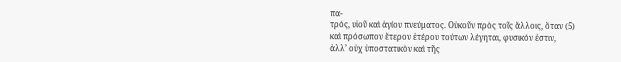πα-
τρός, υἱοῦ καὶ ἁγίου πνεύματος. Οὐκοῦν πρὸς τοῖς ἄλλοις, ὅταν (5)
καὶ πρόσωπον ἕτερον ἑτέρου τούτων λέγηται, φυσικόν ἐστιν,
ἀλλ’ οὐχ ὑποστατικὸν καὶ τῆς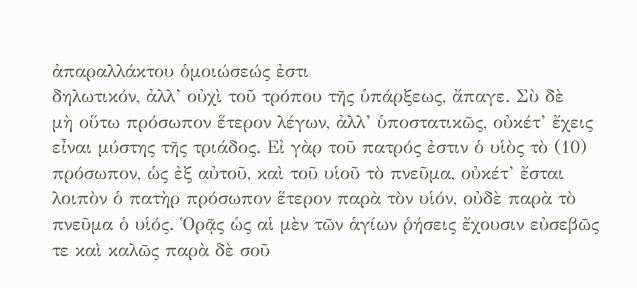ἀπαραλλάκτου ὁμοιώσεώς ἐστι
δηλωτικόν, ἀλλ’ οὐχὶ τοῦ τρόπου τῆς ὑπάρξεως, ἄπαγε. Σὺ δὲ
μὴ οὕτω πρόσωπον ἕτερον λέγων, ἀλλ’ ὑποστατικῶς, οὐκέτ’ ἔχεις
εἶναι μύστης τῆς τριάδος. Εἰ γὰρ τοῦ πατρός ἐστιν ὁ υἱὸς τὸ (10)
πρόσωπον, ὡς ἐξ αὐτοῦ, καὶ τοῦ υἱοῦ τὸ πνεῦμα, οὐκέτ’ ἔσται
λοιπὸν ὁ πατὴρ πρόσωπον ἕτερον παρὰ τὸν υἱόν, οὐδὲ παρὰ τὸ
πνεῦμα ὁ υἱός. Ὁρᾷς ὡς αἱ μὲν τῶν ἁγίων ῥήσεις ἔχουσιν εὐσεβῶς
τε καὶ καλῶς παρὰ δὲ σοῦ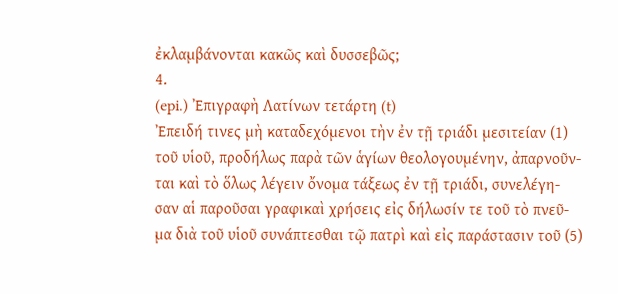ἐκλαμβάνονται κακῶς καὶ δυσσεβῶς;
4.
(epi.) Ἐπιγραφὴ Λατίνων τετάρτη (t)
Ἐπειδή τινες μὴ καταδεχόμενοι τὴν ἐν τῇ τριάδι μεσιτείαν (1)
τοῦ υἱοῦ, προδήλως παρὰ τῶν ἁγίων θεολογουμένην, ἀπαρνοῦν-
ται καὶ τὸ ὅλως λέγειν ὄνομα τάξεως ἐν τῇ τριάδι, συνελέγη-
σαν αἱ παροῦσαι γραφικαὶ χρήσεις εἰς δήλωσίν τε τοῦ τὸ πνεῦ-
μα διὰ τοῦ υἱοῦ συνάπτεσθαι τῷ πατρὶ καὶ εἰς παράστασιν τοῦ (5)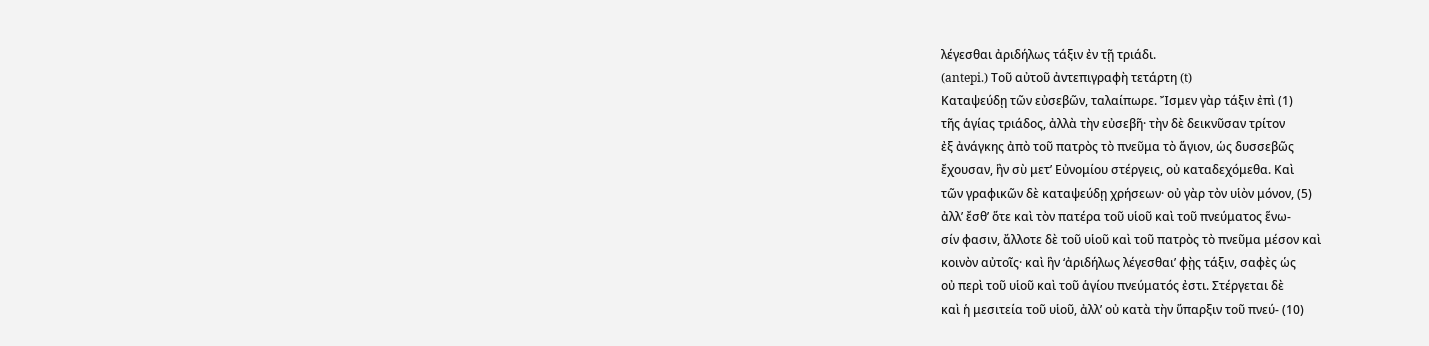λέγεσθαι ἀριδήλως τάξιν ἐν τῇ τριάδι.
(antepi.) Τοῦ αὐτοῦ ἀντεπιγραφὴ τετάρτη (t)
Καταψεύδῃ τῶν εὐσεβῶν, ταλαίπωρε. Ἴσμεν γὰρ τάξιν ἐπὶ (1)
τῆς ἁγίας τριάδος, ἀλλὰ τὴν εὐσεβῆ· τὴν δὲ δεικνῦσαν τρίτον
ἐξ ἀνάγκης ἀπὸ τοῦ πατρὸς τὸ πνεῦμα τὸ ἅγιον, ὡς δυσσεβῶς
ἔχουσαν, ἣν σὺ μετ’ Εὐνομίου στέργεις, οὐ καταδεχόμεθα. Καὶ
τῶν γραφικῶν δὲ καταψεύδῃ χρήσεων· οὐ γὰρ τὸν υἱὸν μόνον, (5)
ἀλλ’ ἔσθ’ ὅτε καὶ τὸν πατέρα τοῦ υἱοῦ καὶ τοῦ πνεύματος ἕνω-
σίν φασιν, ἄλλοτε δὲ τοῦ υἱοῦ καὶ τοῦ πατρὸς τὸ πνεῦμα μέσον καὶ
κοινὸν αὐτοῖς· καὶ ἣν ‘ἀριδήλως λέγεσθαι’ φῂς τάξιν, σαφὲς ὡς
οὐ περὶ τοῦ υἱοῦ καὶ τοῦ ἁγίου πνεύματός ἐστι. Στέργεται δὲ
καὶ ἡ μεσιτεία τοῦ υἱοῦ, ἀλλ’ οὐ κατὰ τὴν ὕπαρξιν τοῦ πνεύ- (10)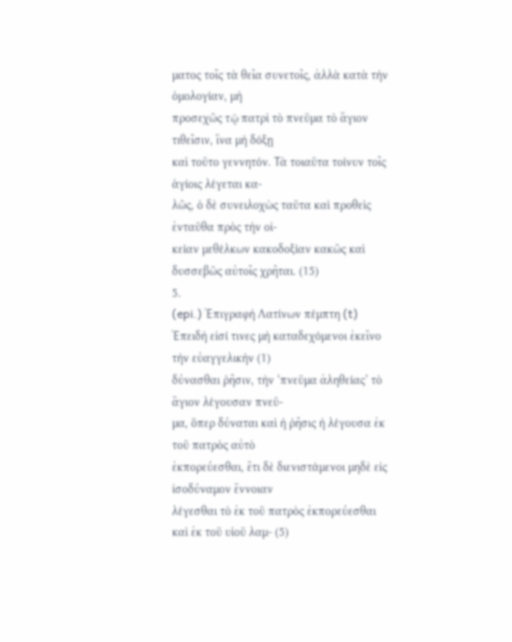ματος τοῖς τὰ θεῖα συνετοῖς, ἀλλὰ κατὰ τὴν ὁμολογίαν, μὴ
προσεχῶς τῷ πατρὶ τὸ πνεῦμα τὸ ἅγιον τιθεῖσιν, ἵνα μὴ δόξῃ
καὶ τοῦτο γεννητόν. Τὰ τοιαῦτα τοίνυν τοῖς ἁγίοις λέγεται κα-
λῶς, ὁ δὲ συνειλοχὼς ταῦτα καὶ προθεὶς ἐνταῦθα πρὸς τὴν οἰ-
κείαν μεθέλκων κακοδοξίαν κακῶς καὶ δυσσεβῶς αὐτοῖς χρῆται. (15)
5.
(epi.) Ἐπιγραφὴ Λατίνων πέμπτη (t)
Ἐπειδὴ εἰσί τινες μὴ καταδεχόμενοι ἐκεῖνο τὴν εὐαγγελικὴν (1)
δύνασθαι ῥῆσιν, τὴν ‘πνεῦμα ἀληθείας’ τὸ ἅγιον λέγουσαν πνεῦ-
μα, ὅπερ δύναται καὶ ἡ ῥῆσις ἡ λέγουσα ἐκ τοῦ πατρὸς αὐτὸ
ἐκπορεύεσθαι, ἔτι δὲ διενιστάμενοι μηδὲ εἰς ἰσοδύναμον ἔννοιαν
λέγεσθαι τὸ ἐκ τοῦ πατρὸς ἐκπορεύεσθαι καὶ ἐκ τοῦ υἱοῦ λαμ- (5)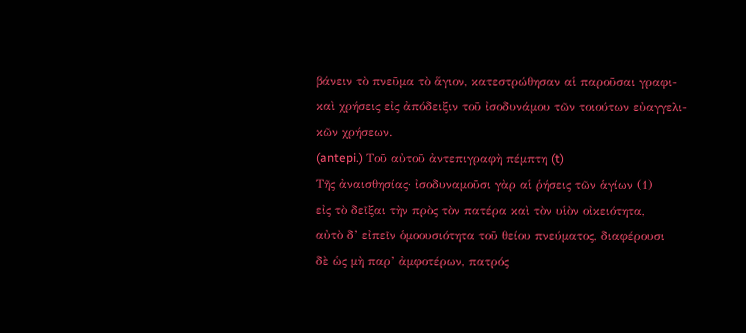βάνειν τὸ πνεῦμα τὸ ἅγιον, κατεστρώθησαν αἱ παροῦσαι γραφι-
καὶ χρήσεις εἰς ἀπόδειξιν τοῦ ἰσοδυνάμου τῶν τοιούτων εὐαγγελι-
κῶν χρήσεων.
(antepi.) Τοῦ αὐτοῦ ἀντεπιγραφὴ πέμπτη (t)
Τῆς ἀναισθησίας· ἰσοδυναμοῦσι γὰρ αἱ ῥήσεις τῶν ἁγίων (1)
εἰς τὸ δεῖξαι τὴν πρὸς τὸν πατέρα καὶ τὸν υἱὸν οἰκειότητα,
αὐτὸ δ’ εἰπεῖν ὁμοουσιότητα τοῦ θείου πνεύματος, διαφέρουσι
δὲ ὡς μὴ παρ’ ἀμφοτέρων, πατρός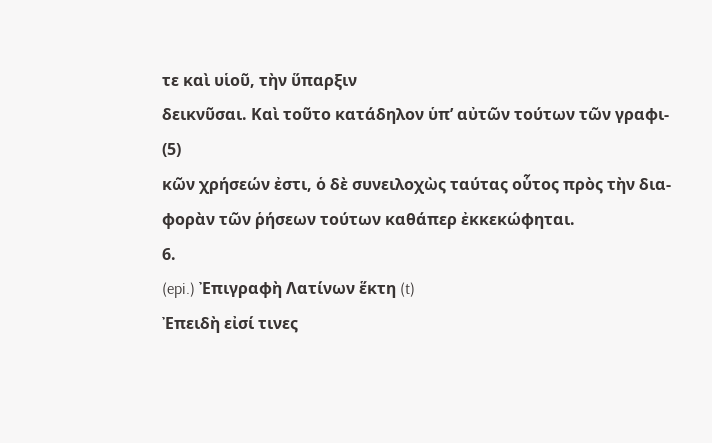τε καὶ υἱοῦ, τὴν ὕπαρξιν
δεικνῦσαι. Καὶ τοῦτο κατάδηλον ὑπ’ αὐτῶν τούτων τῶν γραφι- (5)
κῶν χρήσεών ἐστι, ὁ δὲ συνειλοχὼς ταύτας οὗτος πρὸς τὴν δια-
φορὰν τῶν ῥήσεων τούτων καθάπερ ἐκκεκώφηται.
6.
(epi.) Ἐπιγραφὴ Λατίνων ἕκτη (t)
Ἐπειδὴ εἰσί τινες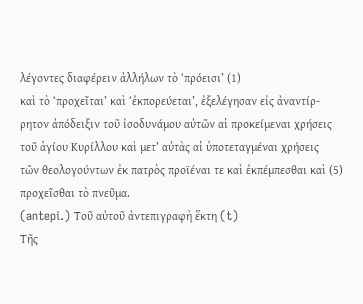λέγοντες διαφέρειν ἀλλήλων τὸ ‘πρόεισι’ (1)
καὶ τὸ ‘προχεῖται’ καὶ ‘ἐκπορεύεται’, ἐξελέγησαν εἰς ἀναντίρ-
ρητον ἀπόδειξιν τοῦ ἰσοδυνάμου αὐτῶν αἱ προκείμεναι χρήσεις
τοῦ ἁγίου Κυρίλλου καὶ μετ’ αὐτὰς αἱ ὑποτεταγμέναι χρήσεις
τῶν θεολογούντων ἐκ πατρὸς προϊέναι τε καὶ ἐκπέμπεσθαι καὶ (5)
προχεῖσθαι τὸ πνεῦμα.
(antepi.) Τοῦ αὐτοῦ ἀντεπιγραφὴ ἕκτη (t)
Τῆς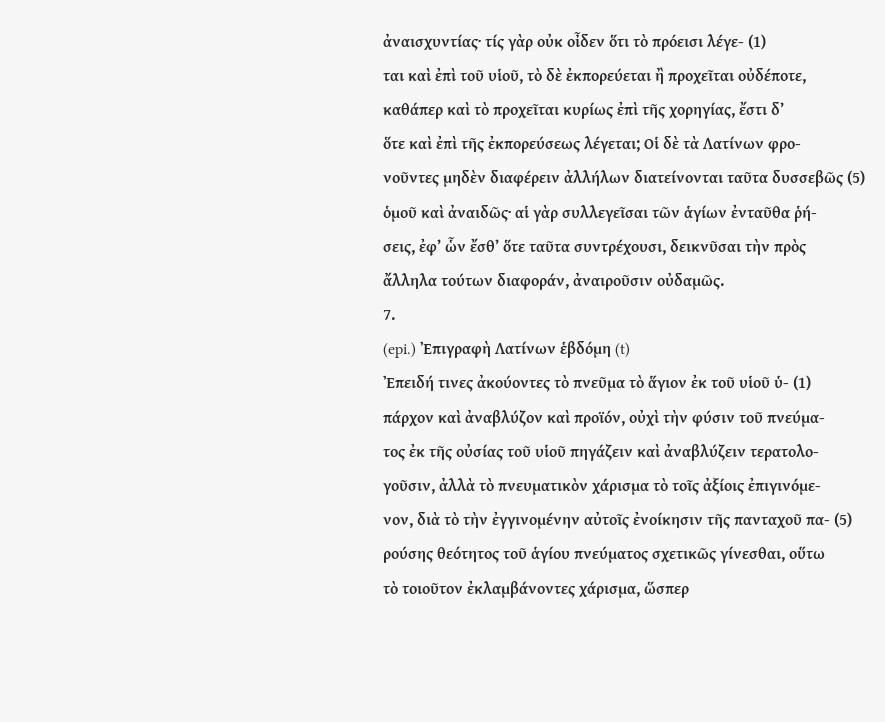ἀναισχυντίας· τίς γὰρ οὐκ οἶδεν ὅτι τὸ πρόεισι λέγε- (1)
ται καὶ ἐπὶ τοῦ υἱοῦ, τὸ δὲ ἐκπορεύεται ἢ προχεῖται οὐδέποτε,
καθάπερ καὶ τὸ προχεῖται κυρίως ἐπὶ τῆς χορηγίας, ἔστι δ’
ὅτε καὶ ἐπὶ τῆς ἐκπορεύσεως λέγεται; Οἱ δὲ τὰ Λατίνων φρο-
νοῦντες μηδὲν διαφέρειν ἀλλήλων διατείνονται ταῦτα δυσσεβῶς (5)
ὁμοῦ καὶ ἀναιδῶς· αἱ γὰρ συλλεγεῖσαι τῶν ἁγίων ἐνταῦθα ῥή-
σεις, ἐφ’ ὧν ἔσθ’ ὅτε ταῦτα συντρέχουσι, δεικνῦσαι τὴν πρὸς
ἄλληλα τούτων διαφοράν, ἀναιροῦσιν οὐδαμῶς.
7.
(epi.) Ἐπιγραφὴ Λατίνων ἑβδόμη (t)
Ἐπειδή τινες ἀκούοντες τὸ πνεῦμα τὸ ἅγιον ἐκ τοῦ υἱοῦ ὑ- (1)
πάρχον καὶ ἀναβλύζον καὶ προϊόν, οὐχὶ τὴν φύσιν τοῦ πνεύμα-
τος ἐκ τῆς οὐσίας τοῦ υἱοῦ πηγάζειν καὶ ἀναβλύζειν τερατολο-
γοῦσιν, ἀλλὰ τὸ πνευματικὸν χάρισμα τὸ τοῖς ἀξίοις ἐπιγινόμε-
νον, διὰ τὸ τὴν ἐγγινομένην αὐτοῖς ἐνοίκησιν τῆς πανταχοῦ πα- (5)
ρούσης θεότητος τοῦ ἁγίου πνεύματος σχετικῶς γίνεσθαι, οὕτω
τὸ τοιοῦτον ἐκλαμβάνοντες χάρισμα, ὥσπερ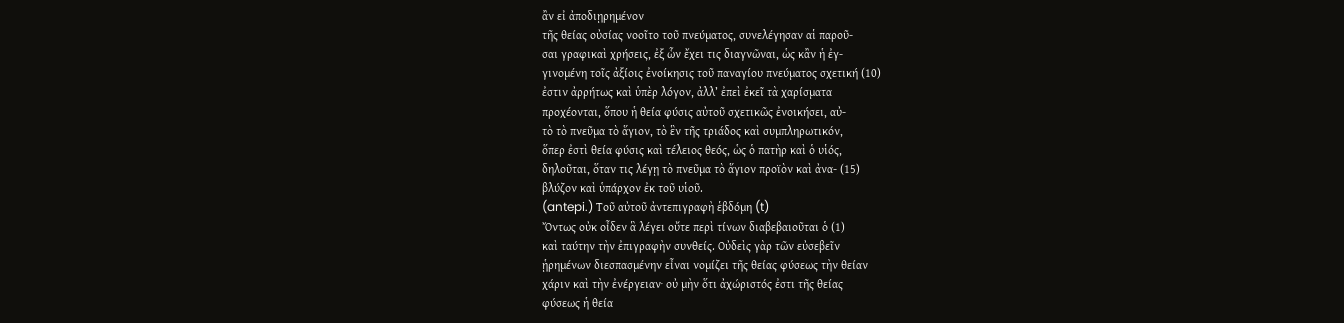ἂν εἰ ἀποδιῃρημένον
τῆς θείας οὐσίας νοοῖτο τοῦ πνεύματος, συνελέγησαν αἱ παροῦ-
σαι γραφικαὶ χρήσεις, ἐξ ὧν ἔχει τις διαγνῶναι, ὡς κἂν ἡ ἐγ-
γινομένη τοῖς ἀξίοις ἐνοίκησις τοῦ παναγίου πνεύματος σχετική (10)
ἐστιν ἀρρήτως καὶ ὑπὲρ λόγον, ἀλλ’ ἐπεὶ ἐκεῖ τὰ χαρίσματα
προχέονται, ὅπου ἡ θεία φύσις αὐτοῦ σχετικῶς ἐνοικήσει, αὐ-
τὸ τὸ πνεῦμα τὸ ἅγιον, τὸ ἓν τῆς τριάδος καὶ συμπληρωτικόν,
ὅπερ ἐστὶ θεία φύσις καὶ τέλειος θεός, ὡς ὁ πατὴρ καὶ ὁ υἱός,
δηλοῦται, ὅταν τις λέγῃ τὸ πνεῦμα τὸ ἅγιον προϊὸν καὶ ἀνα- (15)
βλύζον καὶ ὑπάρχον ἐκ τοῦ υἱοῦ.
(antepi.) Τοῦ αὐτοῦ ἀντεπιγραφὴ ἑβδόμη (t)
Ὄντως οὐκ οἶδεν ἃ λέγει οὔτε περὶ τίνων διαβεβαιοῦται ὁ (1)
καὶ ταύτην τὴν ἐπιγραφὴν συνθείς. Οὐδεὶς γὰρ τῶν εὐσεβεῖν
ᾑρημένων διεσπασμένην εἶναι νομίζει τῆς θείας φύσεως τὴν θείαν
χάριν καὶ τὴν ἐνέργειαν· οὐ μὴν ὅτι ἀχώριστός ἐστι τῆς θείας
φύσεως ἡ θεία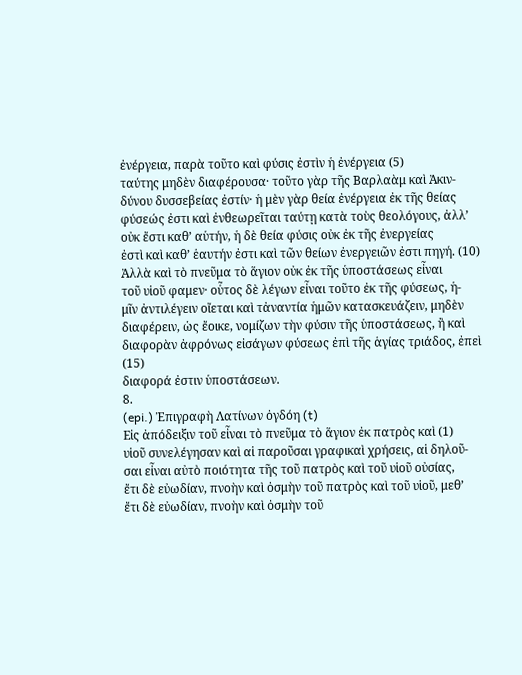ἐνέργεια, παρὰ τοῦτο καὶ φύσις ἐστὶν ἡ ἐνέργεια (5)
ταύτης μηδὲν διαφέρουσα· τοῦτο γὰρ τῆς Βαρλαὰμ καὶ Ἀκιν-
δύνου δυσσεβείας ἐστίν· ἡ μὲν γὰρ θεία ἐνέργεια ἐκ τῆς θείας
φύσεώς ἐστι καὶ ἐνθεωρεῖται ταύτῃ κατὰ τοὺς θεολόγους, ἀλλ’
οὐκ ἔστι καθ’ αὑτήν, ἡ δὲ θεία φύσις οὐκ ἐκ τῆς ἐνεργείας
ἐστὶ καὶ καθ’ ἑαυτήν ἐστι καὶ τῶν θείων ἐνεργειῶν ἐστι πηγή. (10)
Ἀλλὰ καὶ τὸ πνεῦμα τὸ ἅγιον οὐκ ἐκ τῆς ὑποστάσεως εἶναι
τοῦ υἱοῦ φαμεν· οὗτος δὲ λέγων εἶναι τοῦτο ἐκ τῆς φύσεως, ἡ-
μῖν ἀντιλέγειν οἴεται καὶ τἀναντία ἡμῶν κατασκευάζειν, μηδὲν
διαφέρειν, ὡς ἔοικε, νομίζων τὴν φύσιν τῆς ὑποστάσεως, ἢ καὶ
διαφορὰν ἀφρόνως εἰσάγων φύσεως ἐπὶ τῆς ἁγίας τριάδος, ἐπεὶ (15)
διαφορά ἐστιν ὑποστάσεων.
8.
(epi.) Ἐπιγραφὴ Λατίνων ὀγδόη (t)
Εἰς ἀπόδειξιν τοῦ εἶναι τὸ πνεῦμα τὸ ἅγιον ἐκ πατρὸς καὶ (1)
υἱοῦ συνελέγησαν καὶ αἱ παροῦσαι γραφικαὶ χρήσεις, αἱ δηλοῦ-
σαι εἶναι αὐτὸ ποιότητα τῆς τοῦ πατρὸς καὶ τοῦ υἱοῦ οὐσίας,
ἔτι δὲ εὐωδίαν, πνοὴν καὶ ὀσμὴν τοῦ πατρὸς καὶ τοῦ υἱοῦ, μεθ’
ἔτι δὲ εὐωδίαν, πνοὴν καὶ ὀσμὴν τοῦ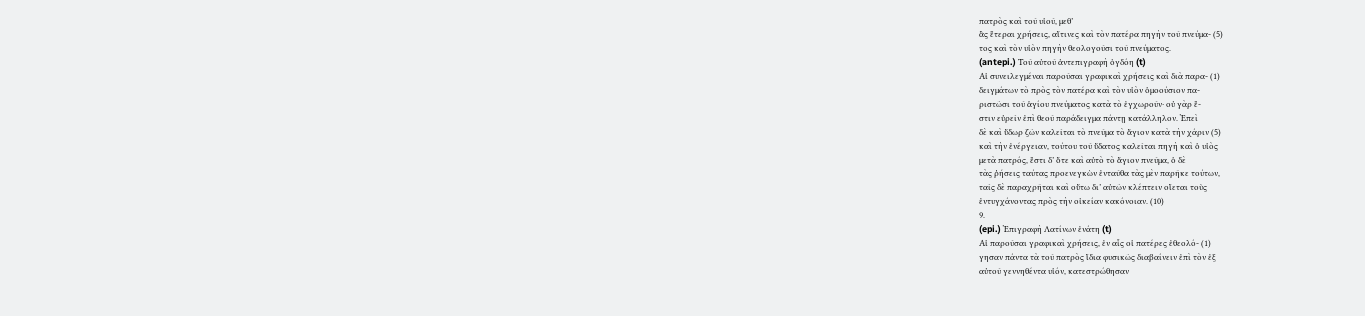πατρὸς καὶ τοῦ υἱοῦ, μεθ’
ἃς ἕτεραι χρήσεις, αἵτινες καὶ τὸν πατέρα πηγὴν τοῦ πνεύμα- (5)
τος καὶ τὸν υἱὸν πηγὴν θεολογοῦσι τοῦ πνεύματος.
(antepi.) Τοῦ αὐτοῦ ἀντεπιγραφὴ ὀγδόη (t)
Αἱ συνειλεγμέναι παροῦσαι γραφικαὶ χρήσεις καὶ διὰ παρα- (1)
δειγμάτων τὸ πρὸς τὸν πατέρα καὶ τὸν υἱὸν ὁμοούσιον πα-
ριστῶσι τοῦ ἁγίου πνεύματος κατὰ τὸ ἐγχωροῦν· οὐ γὰρ ἔ-
στιν εὑρεῖν ἐπὶ θεοῦ παράδειγμα πάντῃ κατάλληλον. Ἐπεὶ
δὲ καὶ ὕδωρ ζῶν καλεῖται τὸ πνεῦμα τὸ ἅγιον κατὰ τὴν χάριν (5)
καὶ τὴν ἐνέργειαν, τούτου τοῦ ὕδατος καλεῖται πηγὴ καὶ ὁ υἱὸς
μετὰ πατρός, ἔστι δ’ ὅτε καὶ αὐτὸ τὸ ἅγιον πνεῦμα, ὁ δὲ
τὰς ῥήσεις ταύτας προενεγκὼν ἐνταῦθα τὰς μὲν παρῆκε τούτων,
ταῖς δὲ παραχρῆται καὶ οὕτω δι’ αὐτῶν κλέπτειν οἴεται τοὺς
ἐντυγχάνοντας πρὸς τὴν οἰκείαν κακόνοιαν. (10)
9.
(epi.) Ἐπιγραφὴ Λατίνων ἐνάτη (t)
Αἱ παροῦσαι γραφικαὶ χρήσεις, ἐν αἷς οἱ πατέρες ἐθεολό- (1)
γησαν πάντα τὰ τοῦ πατρὸς ἴδια φυσικῶς διαβαίνειν ἐπὶ τὸν ἐξ
αὐτοῦ γεννηθέντα υἱόν, κατεστρώθησαν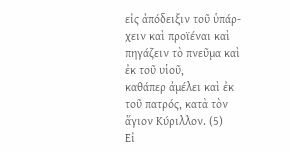εἰς ἀπόδειξιν τοῦ ὑπάρ-
χειν καὶ προϊέναι καὶ πηγάζειν τὸ πνεῦμα καὶ ἐκ τοῦ υἱοῦ,
καθάπερ ἀμέλει καὶ ἐκ τοῦ πατρός, κατὰ τὸν ἅγιον Κύριλλον. (5)
Εἰ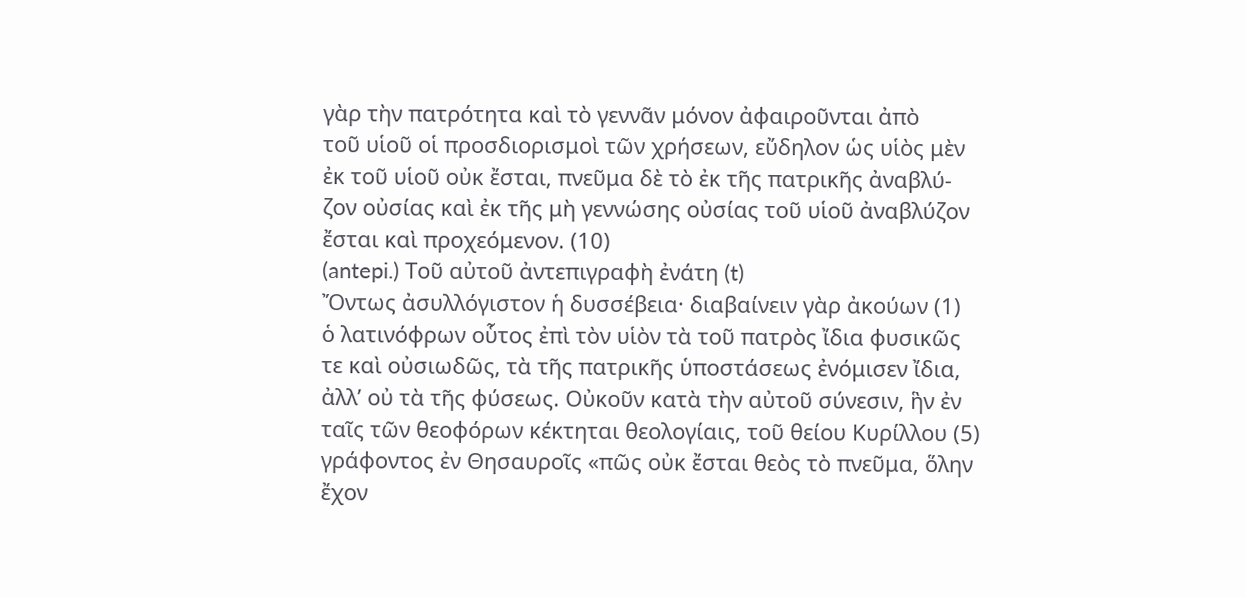γὰρ τὴν πατρότητα καὶ τὸ γεννᾶν μόνον ἀφαιροῦνται ἀπὸ
τοῦ υἱοῦ οἱ προσδιορισμοὶ τῶν χρήσεων, εὔδηλον ὡς υἱὸς μὲν
ἐκ τοῦ υἱοῦ οὐκ ἔσται, πνεῦμα δὲ τὸ ἐκ τῆς πατρικῆς ἀναβλύ-
ζον οὐσίας καὶ ἐκ τῆς μὴ γεννώσης οὐσίας τοῦ υἱοῦ ἀναβλύζον
ἔσται καὶ προχεόμενον. (10)
(antepi.) Τοῦ αὐτοῦ ἀντεπιγραφὴ ἐνάτη (t)
Ὄντως ἀσυλλόγιστον ἡ δυσσέβεια· διαβαίνειν γὰρ ἀκούων (1)
ὁ λατινόφρων οὗτος ἐπὶ τὸν υἱὸν τὰ τοῦ πατρὸς ἴδια φυσικῶς
τε καὶ οὐσιωδῶς, τὰ τῆς πατρικῆς ὑποστάσεως ἐνόμισεν ἴδια,
ἀλλ’ οὐ τὰ τῆς φύσεως. Οὐκοῦν κατὰ τὴν αὐτοῦ σύνεσιν, ἣν ἐν
ταῖς τῶν θεοφόρων κέκτηται θεολογίαις, τοῦ θείου Κυρίλλου (5)
γράφοντος ἐν Θησαυροῖς «πῶς οὐκ ἔσται θεὸς τὸ πνεῦμα, ὅλην
ἔχον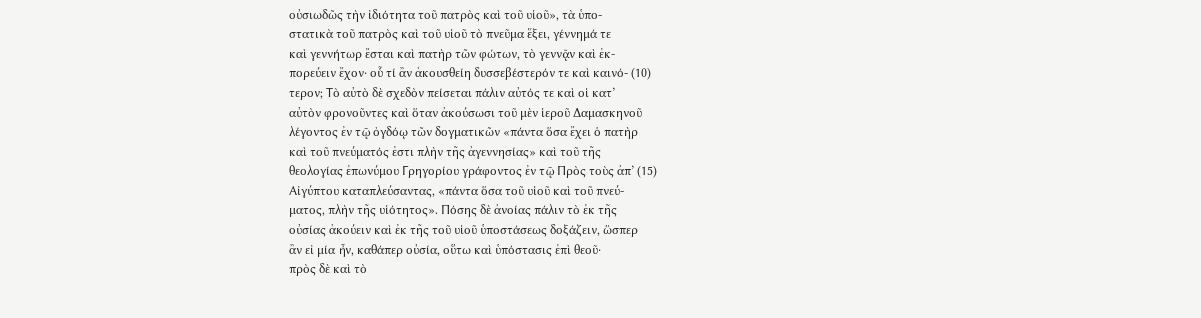οὐσιωδῶς τὴν ἰδιότητα τοῦ πατρὸς καὶ τοῦ υἱοῦ», τὰ ὑπο-
στατικὰ τοῦ πατρὸς καὶ τοῦ υἱοῦ τὸ πνεῦμα ἕξει, γέννημά τε
καὶ γεννήτωρ ἔσται καὶ πατὴρ τῶν φώτων, τὸ γεννᾷν καὶ ἐκ-
πορεύειν ἔχον· οὗ τί ἂν ἀκουσθείη δυσσεβέστερόν τε καὶ καινό- (10)
τερον; Τὸ αὐτὸ δὲ σχεδὸν πείσεται πάλιν αὐτός τε καὶ οἱ κατ’
αὐτὸν φρονοῦντες καὶ ὅταν ἀκούσωσι τοῦ μὲν ἱεροῦ Δαμασκηνοῦ
λέγοντος ἐν τῷ ὀγδόῳ τῶν δογματικῶν «πάντα ὅσα ἔχει ὁ πατὴρ
καὶ τοῦ πνεύματός ἐστι πλὴν τῆς ἀγεννησίας» καὶ τοῦ τῆς
θεολογίας ἐπωνύμου Γρηγορίου γράφοντος ἐν τῷ Πρὸς τοὺς ἀπ’ (15)
Αἰγύπτου καταπλεύσαντας, «πάντα ὅσα τοῦ υἱοῦ καὶ τοῦ πνεύ-
ματος, πλὴν τῆς υἱότητος». Πόσης δὲ ἀνοίας πάλιν τὸ ἐκ τῆς
οὐσίας ἀκούειν καὶ ἐκ τῆς τοῦ υἱοῦ ὑποστάσεως δοξάζειν, ὥσπερ
ἂν εἰ μία ἦν, καθάπερ οὐσία, οὕτω καὶ ὑπόστασις ἐπὶ θεοῦ·
πρὸς δὲ καὶ τὸ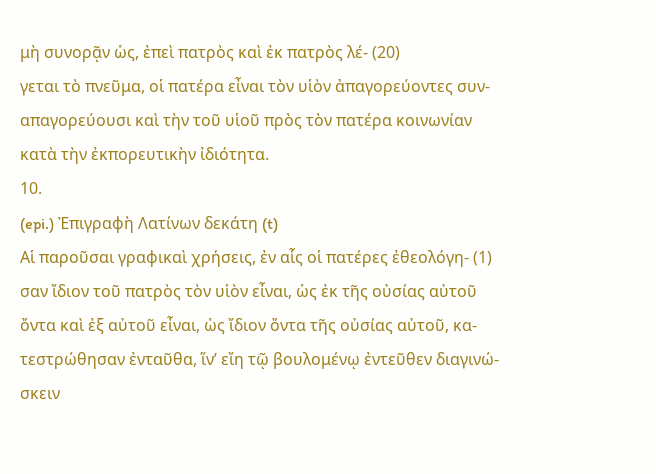μὴ συνορᾷν ὡς, ἐπεὶ πατρὸς καὶ ἐκ πατρὸς λέ- (20)
γεται τὸ πνεῦμα, οἱ πατέρα εἶναι τὸν υἱὸν ἀπαγορεύοντες συν-
απαγορεύουσι καὶ τὴν τοῦ υἱοῦ πρὸς τὸν πατέρα κοινωνίαν
κατὰ τὴν ἐκπορευτικὴν ἰδιότητα.
10.
(epi.) Ἐπιγραφὴ Λατίνων δεκάτη (t)
Αἱ παροῦσαι γραφικαὶ χρήσεις, ἐν αἷς οἱ πατέρες ἐθεολόγη- (1)
σαν ἴδιον τοῦ πατρὸς τὸν υἱὸν εἶναι, ὡς ἐκ τῆς οὐσίας αὐτοῦ
ὄντα καὶ ἐξ αὐτοῦ εἶναι, ὡς ἴδιον ὄντα τῆς οὐσίας αὐτοῦ, κα-
τεστρώθησαν ἐνταῦθα, ἵν’ εἴη τῷ βουλομένῳ ἐντεῦθεν διαγινώ-
σκειν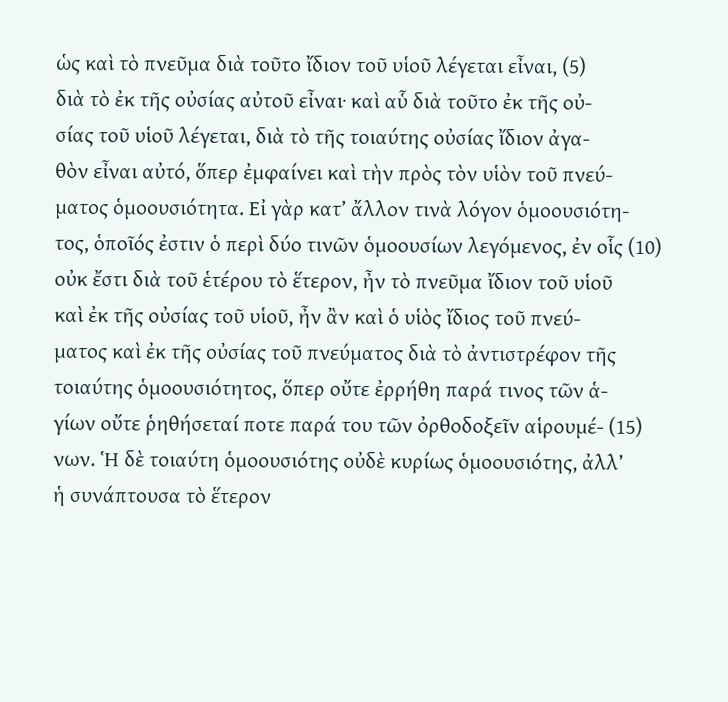ὡς καὶ τὸ πνεῦμα διὰ τοῦτο ἴδιον τοῦ υἱοῦ λέγεται εἶναι, (5)
διὰ τὸ ἐκ τῆς οὐσίας αὐτοῦ εἶναι· καὶ αὗ διὰ τοῦτο ἐκ τῆς οὐ-
σίας τοῦ υἱοῦ λέγεται, διὰ τὸ τῆς τοιαύτης οὐσίας ἴδιον ἀγα-
θὸν εἶναι αὐτό, ὅπερ ἐμφαίνει καὶ τὴν πρὸς τὸν υἱὸν τοῦ πνεύ-
ματος ὁμοουσιότητα. Εἰ γὰρ κατ’ ἄλλον τινὰ λόγον ὁμοουσιότη-
τος, ὁποῖός ἐστιν ὁ περὶ δύο τινῶν ὁμοουσίων λεγόμενος, ἐν οἷς (10)
οὐκ ἔστι διὰ τοῦ ἑτέρου τὸ ἕτερον, ἦν τὸ πνεῦμα ἴδιον τοῦ υἱοῦ
καὶ ἐκ τῆς οὐσίας τοῦ υἱοῦ, ἦν ἂν καὶ ὁ υἱὸς ἴδιος τοῦ πνεύ-
ματος καὶ ἐκ τῆς οὐσίας τοῦ πνεύματος διὰ τὸ ἀντιστρέφον τῆς
τοιαύτης ὁμοουσιότητος, ὅπερ οὔτε ἐρρήθη παρά τινος τῶν ἁ-
γίων οὔτε ῥηθήσεταί ποτε παρά του τῶν ὀρθοδοξεῖν αἱρουμέ- (15)
νων. Ἡ δὲ τοιαύτη ὁμοουσιότης οὐδὲ κυρίως ὁμοουσιότης, ἀλλ’
ἡ συνάπτουσα τὸ ἕτερον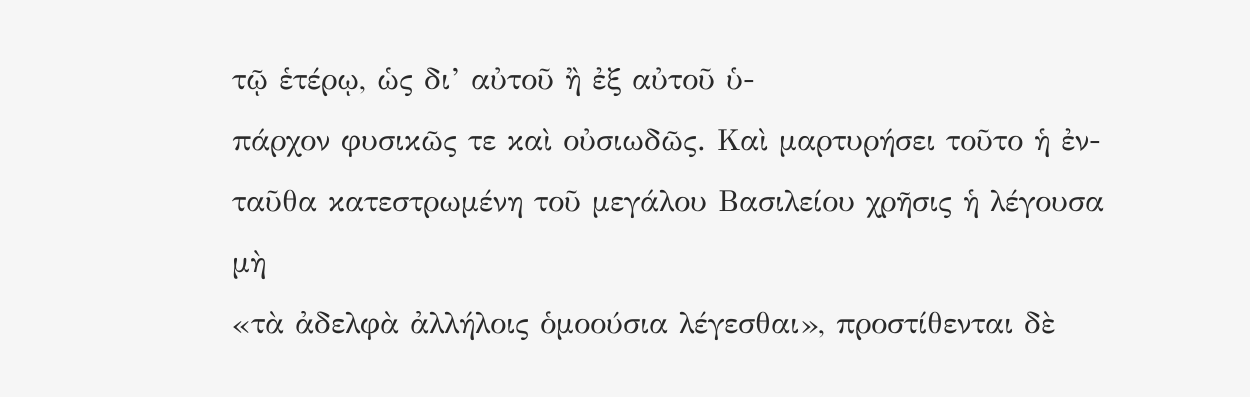τῷ ἑτέρῳ, ὡς δι’ αὐτοῦ ἢ ἐξ αὐτοῦ ὑ-
πάρχον φυσικῶς τε καὶ οὐσιωδῶς. Καὶ μαρτυρήσει τοῦτο ἡ ἐν-
ταῦθα κατεστρωμένη τοῦ μεγάλου Βασιλείου χρῆσις ἡ λέγουσα μὴ
«τὰ ἀδελφὰ ἀλλήλοις ὁμοούσια λέγεσθαι», προστίθενται δὲ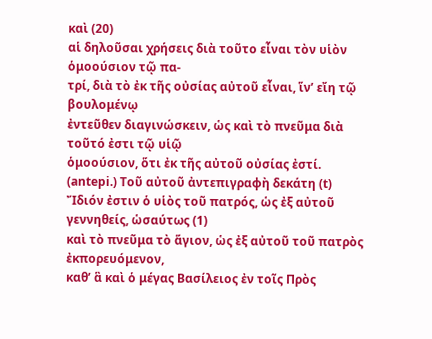καὶ (20)
αἱ δηλοῦσαι χρήσεις διὰ τοῦτο εἶναι τὸν υἱὸν ὁμοούσιον τῷ πα-
τρί, διὰ τὸ ἐκ τῆς οὐσίας αὐτοῦ εἶναι, ἵν’ εἴη τῷ βουλομένῳ
ἐντεῦθεν διαγινώσκειν, ὡς καὶ τὸ πνεῦμα διὰ τοῦτό ἐστι τῷ υἱῷ
ὁμοούσιον, ὅτι ἐκ τῆς αὐτοῦ οὐσίας ἐστί.
(antepi.) Τοῦ αὐτοῦ ἀντεπιγραφὴ δεκάτη (t)
Ἴδιόν ἐστιν ὁ υἱὸς τοῦ πατρός, ὡς ἐξ αὐτοῦ γεννηθείς, ὡσαύτως (1)
καὶ τὸ πνεῦμα τὸ ἅγιον, ὡς ἐξ αὐτοῦ τοῦ πατρὸς ἐκπορευόμενον,
καθ’ ἃ καὶ ὁ μέγας Βασίλειος ἐν τοῖς Πρὸς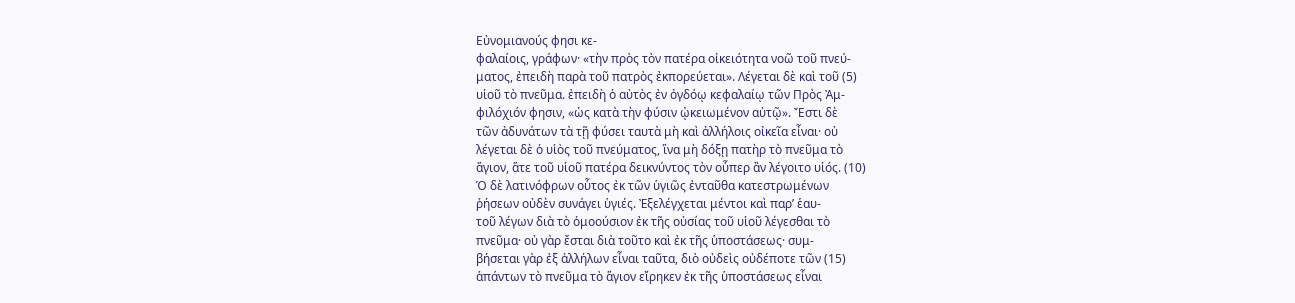Εὐνομιανούς φησι κε-
φαλαίοις, γράφων· «τὴν πρὸς τὸν πατέρα οἰκειότητα νοῶ τοῦ πνεύ-
ματος, ἐπειδὴ παρὰ τοῦ πατρὸς ἐκπορεύεται». Λέγεται δὲ καὶ τοῦ (5)
υἱοῦ τὸ πνεῦμα. ἐπειδὴ ὁ αὐτὸς ἐν ὀγδόῳ κεφαλαίῳ τῶν Πρὸς Ἀμ-
φιλόχιόν φησιν, «ὡς κατὰ τὴν φύσιν ᾠκειωμένον αὐτῷ». Ἔστι δὲ
τῶν ἀδυνάτων τὰ τῇ φύσει ταυτὰ μὴ καὶ ἀλλήλοις οἰκεῖα εἶναι· οὐ
λέγεται δὲ ὁ υἱὸς τοῦ πνεύματος, ἵνα μὴ δόξῃ πατὴρ τὸ πνεῦμα τὸ
ἅγιον, ἅτε τοῦ υἱοῦ πατέρα δεικνύντος τὸν οὗπερ ἂν λέγοιτο υἱός. (10)
Ὁ δὲ λατινόφρων οὗτος ἐκ τῶν ὑγιῶς ἐνταῦθα κατεστρωμένων
ῥήσεων οὐδὲν συνάγει ὑγιές. Ἐξελέγχεται μέντοι καὶ παρ’ ἑαυ-
τοῦ λέγων διὰ τὸ ὁμοούσιον ἐκ τῆς οὐσίας τοῦ υἱοῦ λέγεσθαι τὸ
πνεῦμα· οὐ γὰρ ἔσται διὰ τοῦτο καὶ ἐκ τῆς ὑποστάσεως· συμ-
βήσεται γὰρ ἐξ ἀλλήλων εἶναι ταῦτα, διὸ οὐδεὶς οὐδέποτε τῶν (15)
ἁπάντων τὸ πνεῦμα τὸ ἅγιον εἴρηκεν ἐκ τῆς ὑποστάσεως εἶναι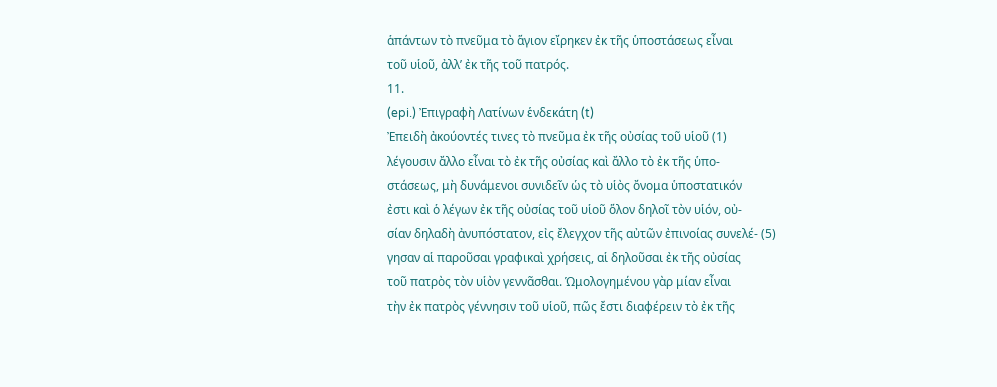ἁπάντων τὸ πνεῦμα τὸ ἅγιον εἴρηκεν ἐκ τῆς ὑποστάσεως εἶναι
τοῦ υἱοῦ, ἀλλ’ ἐκ τῆς τοῦ πατρός.
11.
(epi.) Ἐπιγραφὴ Λατίνων ἑνδεκάτη (t)
Ἐπειδὴ ἀκούοντές τινες τὸ πνεῦμα ἐκ τῆς οὐσίας τοῦ υἱοῦ (1)
λέγουσιν ἄλλο εἶναι τὸ ἐκ τῆς οὐσίας καὶ ἄλλο τὸ ἐκ τῆς ὑπο-
στάσεως, μὴ δυνάμενοι συνιδεῖν ὡς τὸ υἱὸς ὄνομα ὑποστατικόν
ἐστι καὶ ὁ λέγων ἐκ τῆς οὐσίας τοῦ υἱοῦ ὅλον δηλοῖ τὸν υἱόν, οὐ-
σίαν δηλαδὴ ἀνυπόστατον, εἰς ἔλεγχον τῆς αὐτῶν ἐπινοίας συνελέ- (5)
γησαν αἱ παροῦσαι γραφικαὶ χρήσεις, αἱ δηλοῦσαι ἐκ τῆς οὐσίας
τοῦ πατρὸς τὸν υἱὸν γεννᾶσθαι. Ὡμολογημένου γὰρ μίαν εἶναι
τὴν ἐκ πατρὸς γέννησιν τοῦ υἱοῦ, πῶς ἔστι διαφέρειν τὸ ἐκ τῆς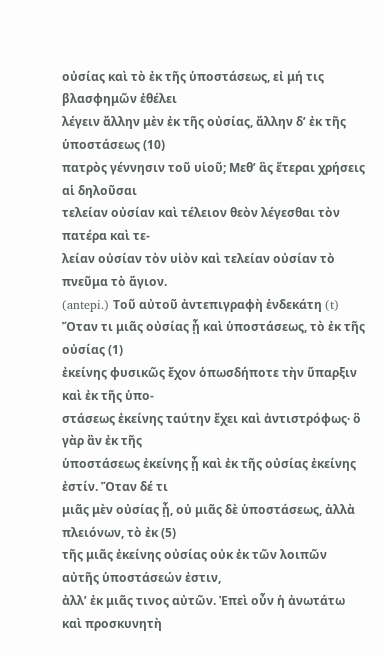οὐσίας καὶ τὸ ἐκ τῆς ὑποστάσεως, εἰ μή τις βλασφημῶν ἐθέλει
λέγειν ἄλλην μὲν ἐκ τῆς οὐσίας, ἄλλην δ’ ἐκ τῆς ὑποστάσεως (10)
πατρὸς γέννησιν τοῦ υἱοῦ; Μεθ’ ἃς ἕτεραι χρήσεις αἱ δηλοῦσαι
τελείαν οὐσίαν καὶ τέλειον θεὸν λέγεσθαι τὸν πατέρα καὶ τε-
λείαν οὐσίαν τὸν υἱὸν καὶ τελείαν οὐσίαν τὸ πνεῦμα τὸ ἅγιον.
(antepi.) Τοῦ αὐτοῦ ἀντεπιγραφὴ ἑνδεκάτη (t)
Ὅταν τι μιᾶς οὐσίας ᾖ καὶ ὑποστάσεως, τὸ ἐκ τῆς οὐσίας (1)
ἐκείνης φυσικῶς ἔχον ὁπωσδήποτε τὴν ὕπαρξιν καὶ ἐκ τῆς ὑπο-
στάσεως ἐκείνης ταύτην ἔχει καὶ ἀντιστρόφως· ὃ γὰρ ἂν ἐκ τῆς
ὑποστάσεως ἐκείνης ᾖ καὶ ἐκ τῆς οὐσίας ἐκείνης ἐστίν. Ὅταν δέ τι
μιᾶς μὲν οὐσίας ᾖ, οὐ μιᾶς δὲ ὑποστάσεως, ἀλλὰ πλειόνων, τὸ ἐκ (5)
τῆς μιᾶς ἐκείνης οὐσίας οὐκ ἐκ τῶν λοιπῶν αὐτῆς ὑποστάσεών ἐστιν,
ἀλλ’ ἐκ μιᾶς τινος αὐτῶν. Ἐπεὶ οὖν ἡ ἀνωτάτω καὶ προσκυνητὴ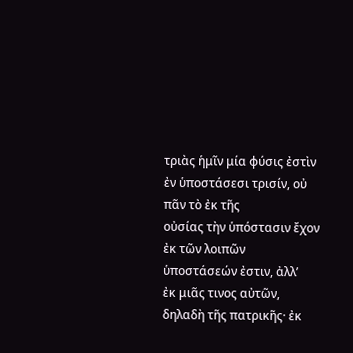τριὰς ἡμῖν μία φύσις ἐστὶν ἐν ὑποστάσεσι τρισίν, οὐ πᾶν τὸ ἐκ τῆς
οὐσίας τὴν ὑπόστασιν ἔχον ἐκ τῶν λοιπῶν ὑποστάσεών ἐστιν, ἀλλ’
ἐκ μιᾶς τινος αὐτῶν, δηλαδὴ τῆς πατρικῆς· ἐκ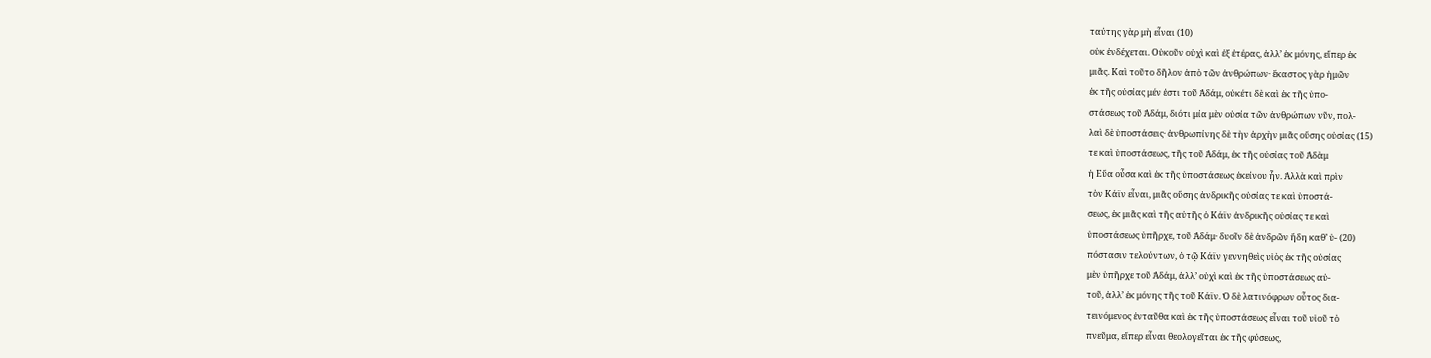ταύτης γὰρ μὴ εἶναι (10)
οὐκ ἐνδέχεται. Οὐκοῦν οὐχὶ καὶ ἐξ ἑτέρας, ἀλλ’ ἐκ μόνης, εἴπερ ἐκ
μιᾶς. Καὶ τοῦτο δῆλον ἀπὸ τῶν ἀνθρώπων· ἕκαστος γὰρ ἡμῶν
ἐκ τῆς οὐσίας μέν ἐστι τοῦ Ἀδάμ, οὐκέτι δὲ καὶ ἐκ τῆς ὑπο-
στάσεως τοῦ Ἀδάμ, διότι μία μὲν οὐσία τῶν ἀνθρώπων νῦν, πολ-
λαὶ δὲ ὑποστάσεις· ἀνθρωπίνης δὲ τὴν ἀρχὴν μιᾶς οὔσης οὐσίας (15)
τε καὶ ὑποστάσεως, τῆς τοῦ Ἀδάμ, ἐκ τῆς οὐσίας τοῦ Ἀδὰμ
ἡ Εὔα οὖσα καὶ ἐκ τῆς ὑποστάσεως ἐκείνου ἦν. Ἀλλὰ καὶ πρὶν
τὸν Κάϊν εἶναι, μιᾶς οὔσης ἀνδρικῆς οὐσίας τε καὶ ὑποστά-
σεως, ἐκ μιᾶς καὶ τῆς αὐτῆς ὁ Κάϊν ἀνδρικῆς οὐσίας τε καὶ
ὑποστάσεως ὑπῆρχε, τοῦ Ἀδάμ· δυοῖν δὲ ἀνδρῶν ἤδη καθ’ ὑ- (20)
πόστασιν τελούντων, ὁ τῷ Κάϊν γεννηθεὶς υἱὸς ἐκ τῆς οὐσίας
μὲν ὑπῆρχε τοῦ Ἀδάμ, ἀλλ’ οὐχὶ καὶ ἐκ τῆς ὑποστάσεως αὐ-
τοῦ, ἀλλ’ ἐκ μόνης τῆς τοῦ Κάϊν. Ὁ δὲ λατινόφρων οὗτος δια-
τεινόμενος ἐνταῦθα καὶ ἐκ τῆς ὑποστάσεως εἶναι τοῦ υἱοῦ τὸ
πνεῦμα, εἴπερ εἶναι θεολογεῖται ἐκ τῆς φύσεως,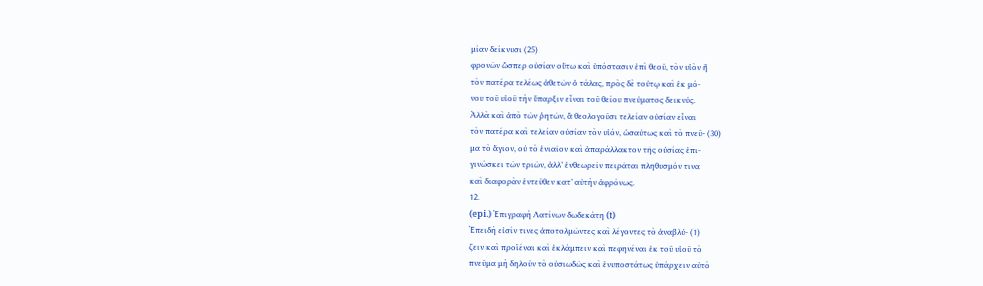μίαν δείκνυσι (25)
φρονῶν ὥσπερ οὐσίαν οὕτω καὶ ὑπόστασιν ἐπὶ θεοῦ, τὸν υἱὸν ἢ
τὸν πατέρα τελέως ἀθετῶν ὁ τάλας, πρὸς δὲ τούτῳ καὶ ἐκ μό-
νου τοῦ υἱοῦ τὴν ὕπαρξιν εἶναι τοῦ θείου πνεύματος δεικνύς.
Ἀλλὰ καὶ ἀπὸ τῶν ῥητῶν, ἃ θεολογοῦσι τελείαν οὐσίαν εἶναι
τὸν πατέρα καὶ τελείαν οὐσίαν τὸν υἱόν, ὡσαύτως καὶ τὸ πνεῦ- (30)
μα τὸ ἅγιον, οὐ τὸ ἑνιαῖον καὶ ἀπαράλλακτον τῆς οὐσίας ἐπι-
γινώσκει τῶν τριῶν, ἀλλ’ ἐνθεωρεῖν πειρᾶται πληθυσμόν τινα
καὶ διαφορὰν ἐντεῦθεν κατ’ αὐτὴν ἀφρόνως.
12.
(epi.) Ἐπιγραφὴ Λατίνων δωδεκάτη (t)
Ἐπειδὴ εἰσίν τινες ἀποτολμῶντες καὶ λέγοντες τὸ ἀναβλύ- (1)
ζειν καὶ προϊέναι καὶ ἐκλάμπειν καὶ πεφηνέναι ἐκ τοῦ υἱοῦ τὸ
πνεῦμα μὴ δηλοῦν τὸ οὐσιωδῶς καὶ ἐνυποστάτως ὑπάρχειν αὐτὸ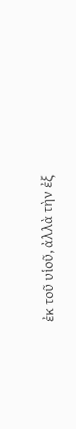ἐκ τοῦ υἱοῦ, ἀλλὰ τὴν ἐξ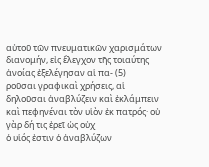αὐτοῦ τῶν πνευματικῶν χαρισμάτων
διανομήν, εἰς ἔλεγχον τῆς τοιαύτης ἀνοίας ἐξελέγησαν αἱ πα- (5)
ροῦσαι γραφικαὶ χρήσεις, αἱ δηλοῦσαι ἀναβλύζειν καὶ ἐκλάμπειν
καὶ πεφηνέναι τὸν υἱὸν ἐκ πατρός· οὐ γὰρ δή τις ἐρεῖ ὡς οὐχ
ὁ υἱός ἐστιν ὁ ἀναβλύζων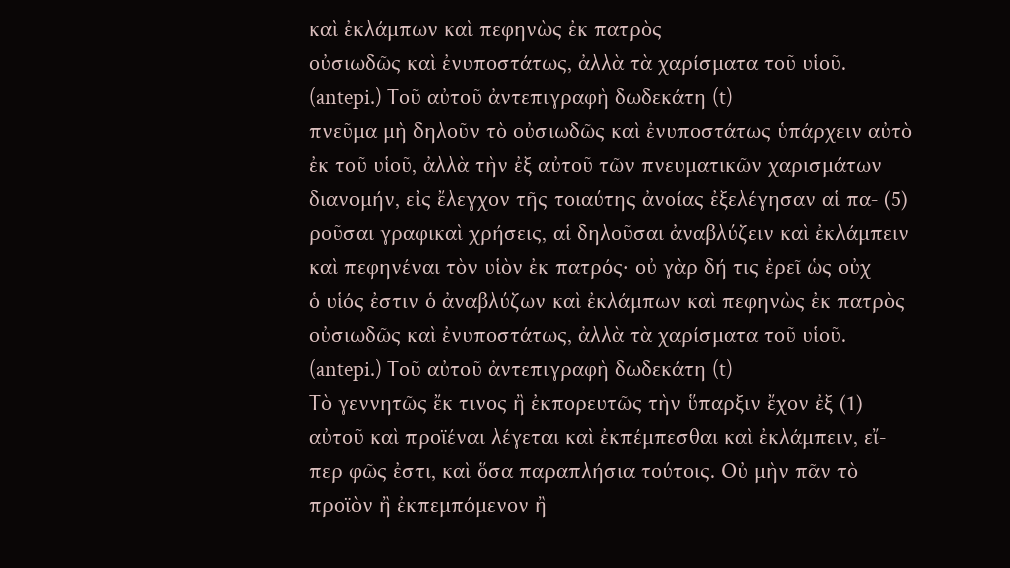καὶ ἐκλάμπων καὶ πεφηνὼς ἐκ πατρὸς
οὐσιωδῶς καὶ ἐνυποστάτως, ἀλλὰ τὰ χαρίσματα τοῦ υἱοῦ.
(antepi.) Τοῦ αὐτοῦ ἀντεπιγραφὴ δωδεκάτη (t)
πνεῦμα μὴ δηλοῦν τὸ οὐσιωδῶς καὶ ἐνυποστάτως ὑπάρχειν αὐτὸ
ἐκ τοῦ υἱοῦ, ἀλλὰ τὴν ἐξ αὐτοῦ τῶν πνευματικῶν χαρισμάτων
διανομήν, εἰς ἔλεγχον τῆς τοιαύτης ἀνοίας ἐξελέγησαν αἱ πα- (5)
ροῦσαι γραφικαὶ χρήσεις, αἱ δηλοῦσαι ἀναβλύζειν καὶ ἐκλάμπειν
καὶ πεφηνέναι τὸν υἱὸν ἐκ πατρός· οὐ γὰρ δή τις ἐρεῖ ὡς οὐχ
ὁ υἱός ἐστιν ὁ ἀναβλύζων καὶ ἐκλάμπων καὶ πεφηνὼς ἐκ πατρὸς
οὐσιωδῶς καὶ ἐνυποστάτως, ἀλλὰ τὰ χαρίσματα τοῦ υἱοῦ.
(antepi.) Τοῦ αὐτοῦ ἀντεπιγραφὴ δωδεκάτη (t)
Τὸ γεννητῶς ἔκ τινος ἢ ἐκπορευτῶς τὴν ὕπαρξιν ἔχον ἐξ (1)
αὐτοῦ καὶ προϊέναι λέγεται καὶ ἐκπέμπεσθαι καὶ ἐκλάμπειν, εἴ-
περ φῶς ἐστι, καὶ ὅσα παραπλήσια τούτοις. Οὐ μὴν πᾶν τὸ
προϊὸν ἢ ἐκπεμπόμενον ἢ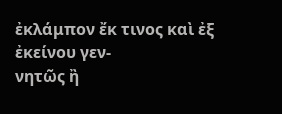ἐκλάμπον ἔκ τινος καὶ ἐξ ἐκείνου γεν-
νητῶς ἢ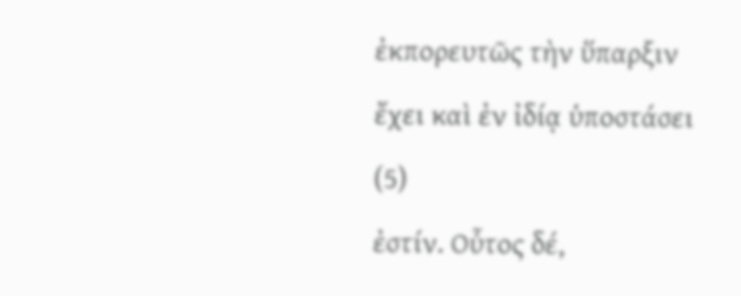ἐκπορευτῶς τὴν ὕπαρξιν ἔχει καὶ ἐν ἰδίᾳ ὑποστάσει (5)
ἐστίν. Οὗτος δέ,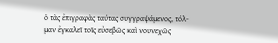ὁ τὰς ἐπιγραφὰς ταύτας συγγραψάμενος, τόλ-
μαν ἐγκαλεῖ τοῖς εὐσεβῶς καὶ νουνεχῶς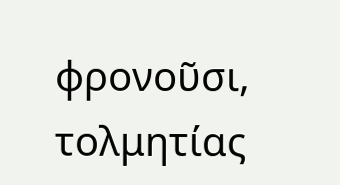φρονοῦσι, τολμητίας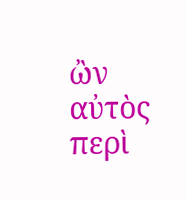ὢν
αὐτὸς περὶ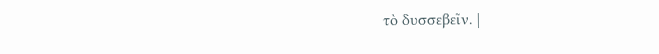τὸ δυσσεβεῖν. |